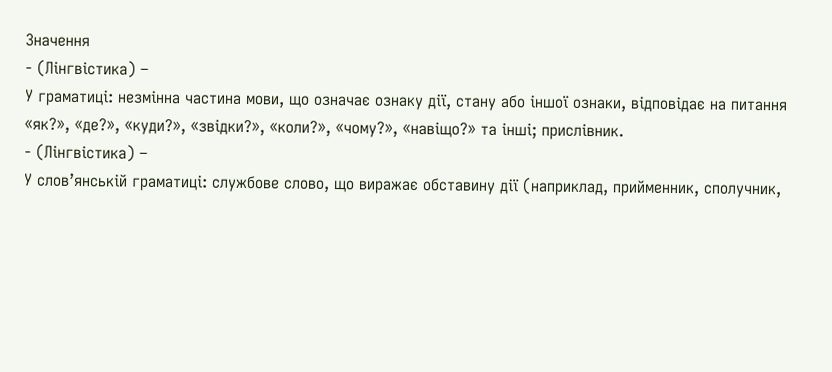Значення
- (Лінгвістика) –
У граматиці: незмінна частина мови, що означає ознаку дії, стану або іншої ознаки, відповідає на питання «як?», «де?», «куди?», «звідки?», «коли?», «чому?», «навіщо?» та інші; прислівник.
- (Лінгвістика) –
У слов’янській граматиці: службове слово, що виражає обставину дії (наприклад, прийменник, сполучник,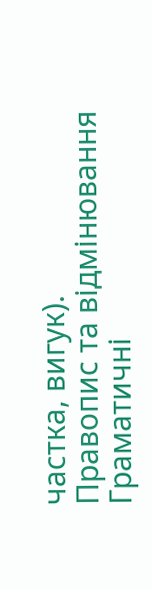частка, вигук).
Правопис та відмінювання
Граматичні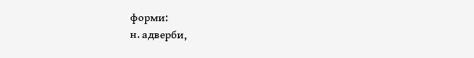форми:
н. адверби,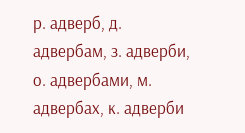р. адверб, д. адвербам, з. адверби, о. адвербами, м. адвербах, к. адверби